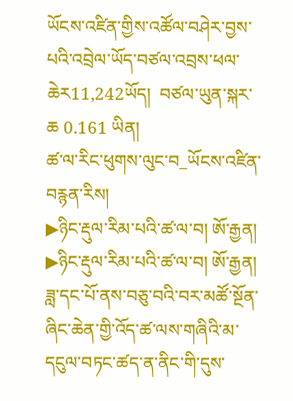ཡོངས་འཛིན་གྱིས་འཚོལ་བཤེར་བྱས་པའི་འབྲེལ་ཡོད་བཙལ་འབྲས་ཕལ་ཆེར11,242ཡོད།  བཙལ་ཡུན་སྐར་ཆ 0.161 ཡིན།
ཚ་ལ་རིང་ཕུགས་ལུང་བ_ཡོངས་འཛིན་བརྙན་རིས།
▶ཉིང་རྡུལ་རིམ་པའི་ཚ་ལ་བ། ཨོ་རྒྱན།
▶ཉིང་རྡུལ་རིམ་པའི་ཚ་ལ་བ། ཨོ་རྒྱན།
ཟླ་དང་པོ་ནས་བཅུ་བའི་བར་མཚོ་སྔོན་ཞིང་ཆེན་གྱི་འོད་ཚ་ལས་གཞིའི་མ་དངུལ་བཏང་ཚད་ན་ནིང་གི་དུས་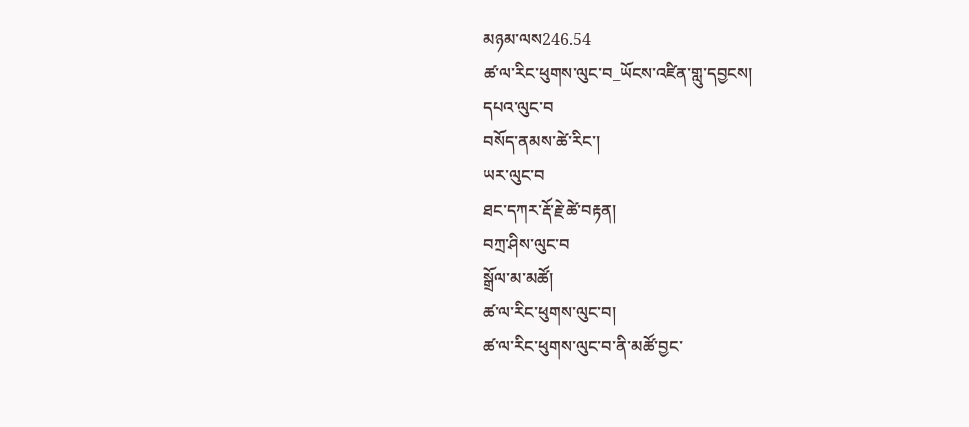མཉམ་ལས246.54
ཚ་ལ་རིང་ཕུགས་ལུང་བ_ཡོངས་འཛིན་གླུ་དབྱངས།
དཔའ་ལུང་བ
བསོད་ནམས་ཚེ་རིང་།
ཡར་ལུང་བ
ཐང་དཀར་རྡོ་རྗེ་ཚེ་བརྟན།
བཀྲ་ཤིས་ལུང་བ
སྒྲོལ་མ་མཚོ།
ཚ་ལ་རིང་ཕུགས་ལུང་བ།
ཚ་ལ་རིང་ཕུགས་ལུང་བ་ནི་མཚོ་བྱང་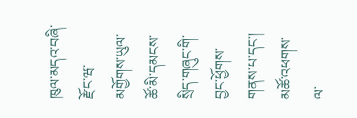ཁུལ་མདའ་བཞི་རྫོང་ཝ་མགྱོགས་ཡུལ་ཚོ་མི་དམངས་སྲིད་གཞུང་གི་བྱང་ཕྱོགས་གནས་པ་དང་། མཚོ་འཕགས་ལ་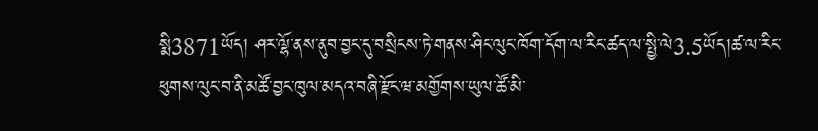སྨི3871ཡོད། ཤར་ལྷོ་ནས་ནུབ་བྱང་དུ་བསྲིངས་ཏེ་གནས་ཤིང་ལུང་ཁོག་དོག་ལ་རིང་ཚད་ལ་སྤྱི་ལེ3.5ཡོད།ཚ་ལ་རིང་ཕུགས་ལུང་བ་ནི་མཚོ་བྱང་ཁུལ་མདའ་བཞི་རྫོང་ཝ་མགྱོགས་ཡུལ་ཚོ་མི་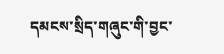དམངས་སྲིད་གཞུང་གི་བྱང་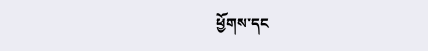ཕྱོགས་དང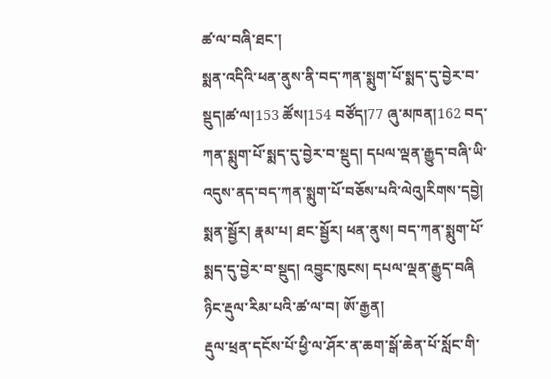ཚ་ལ་བཞི་ཐང་།
སྨན་འདིའི་ཕན་ནུས་ནི་བད་ཀན་སྨུག་པོ་སྨད་དུ་བྱེར་བ་སྡུད།ཚ་ལ།153 ཚོས།154 བཙོད།77 ཞུ་མཁན།162 བད་ཀན་སྨུག་པོ་སྨད་དུ་བྱེར་བ་སྡུད། དཔལ་ལྡན་རྒྱུད་བཞི་ཡི་འདུས་ནད་བད་ཀན་སྨུག་པོ་བཅོས་པའི་ལེའུ།རིགས་དབྱེ། སྨན་སྦྱོར། རྣམ་པ། ཐང་སྦྱོར། ཕན་ནུས། བད་ཀན་སྨུག་པོ་སྨད་དུ་བྱེར་བ་སྡུད། འབྱུང་ཁུངས། དཔལ་ལྡན་རྒྱུད་བཞི
ཉིང་རྡུལ་རིམ་པའི་ཚ་ལ་བ། ཨོ་རྒྱན།
རྡུལ་ཕྲན་དངོས་པོ་ཕྱི་ལ་ཤོར་ན་ཆག་སྒོ་ཆེན་པོ་སློང་གི་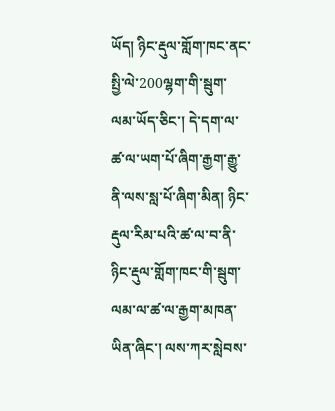ཡོད། ཉིང་རྡུལ་གློག་ཁང་ནང་སྤྱི་ལེ་200ལྷག་གི་སྦུག་ལམ་ཡོད་ཅིང་། དེ་དག་ལ་ཚ་ལ་ཡག་པོ་ཞིག་རྒྱག་རྒྱུ་ནི་ལས་སླ་པོ་ཞིག་མིན། ཉིང་རྡུལ་རིམ་པའི་ཚ་ལ་བ་ནི་ཉིང་རྡུལ་གློག་ཁང་གི་སྦུག་ལམ་ལ་ཚ་ལ་རྒྱག་མཁན་ཡིན་ཞིང་། ལས་ཀར་སླེབས་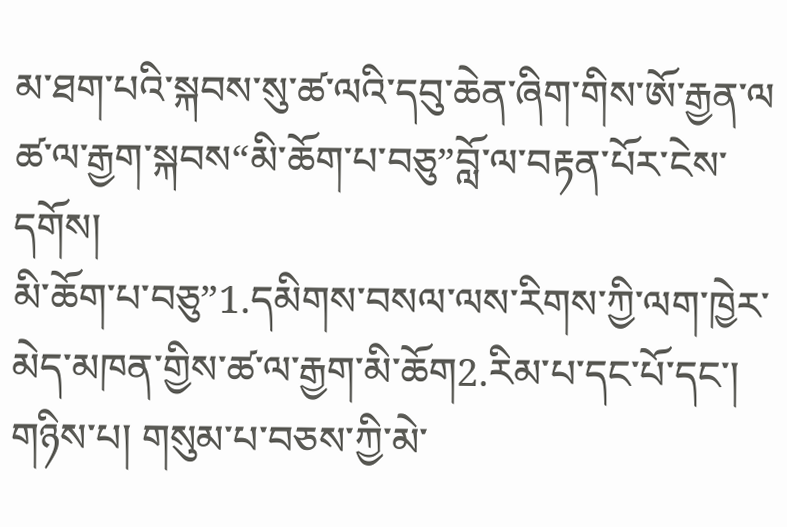མ་ཐག་པའི་སྐབས་སུ་ཚ་ལའི་དབུ་ཆེན་ཞིག་གིས་ཨོ་རྒྱན་ལ
ཚ་ལ་རྒྱག་སྐབས“མི་ཆོག་པ་བཅུ”བློ་ལ་བརྟན་པོར་ངེས་དགོས།
མི་ཆོག་པ་བཅུ”1.དམིགས་བསལ་ལས་རིགས་ཀྱི་ལག་ཁྱེར་མེད་མཁན་གྱིས་ཚ་ལ་རྒྱག་མི་ཆོག2.རིམ་པ་དང་པོ་དང་། གཉིས་པ། གསུམ་པ་བཅས་ཀྱི་མེ་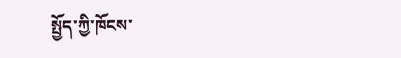སྤྱོད་ཀྱི་ཁོངས་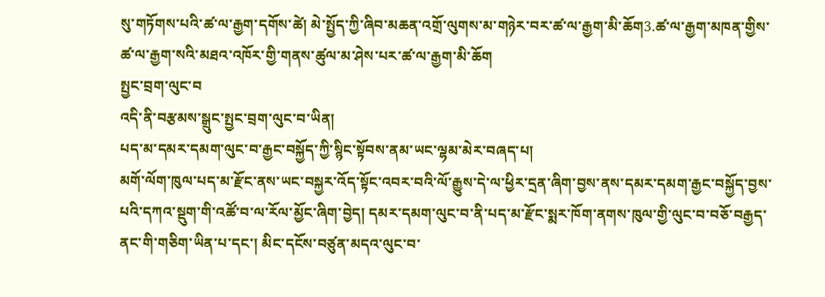སུ་གཏོགས་པའི་ཚ་ལ་རྒྱག་དགོས་ཚེ། མེ་སྤྱོད་ཀྱི་ཞིབ་མཆན་འགྲོ་ལུགས་མ་གཉེར་བར་ཚ་ལ་རྒྱག་མི་ཆོག3.ཚ་ལ་རྒྱག་མཁན་གྱིས་ཚ་ལ་རྒྱག་སའི་མཐའ་འཁོར་གྱི་གནས་ཚུལ་མ་ཤེས་པར་ཚ་ལ་རྒྱག་མི་ཆོག
སྤྱང་བྲག་ལུང་བ
འདི་ནི་བརྩམས་སྒྲུང་སྤྱང་བྲག་ལུང་བ་ཡིན།
པད་མ་དམར་དམག་ལུང་བ་རྒྱང་བསྐྱོད་ཀྱི་སྙིང་སྟོབས་ནམ་ཡང་ལྷམ་མེར་བཞད་པ།
མགོ་ལོག་ཁུལ་པད་མ་རྫོང་ནས་ཡང་བསྐྱར་འོད་སྟོང་འབར་བའི་ལོ་རྒྱུས་དེ་ལ་ཕྱིར་དྲན་ཞིག་བྱས་ནས་དམར་དམག་རྒྱང་བསྐྱོད་བྱས་པའི་དཀའ་སྡུག་གི་འཚོ་བ་ལ་རོལ་མྱོང་ཞིག་བྱེད། དམར་དམག་ལུང་བ་ནི་པད་མ་རྫོང་སྨར་ཁོག་ནགས་ཁུལ་གྱི་ལུང་བ་བཅོ་བརྒྱད་ནང་གི་གཅིག་ཡིན་པ་དང་། མིང་དངོས་བཙུན་མདའ་ལུང་བ་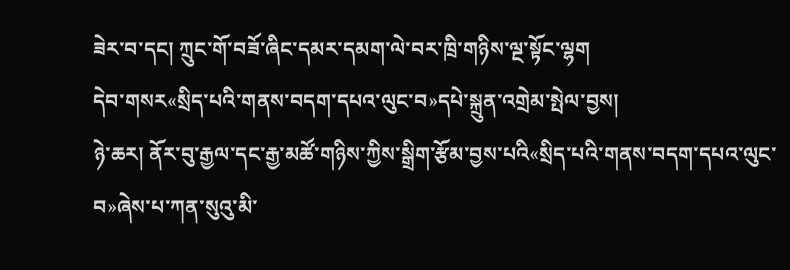ཟེར་བ་དང། ཀྲུང་གོ་བཟོ་ཞིང་དམར་དམག་ལེ་བར་ཁྲི་གཉིས་ལྔ་སྟོང་ལྷག
དེབ་གསར«སྲིད་པའི་གནས་བདག་དཔའ་ལུང་བ»དཔེ་སྐྲུན་འགྲེམ་སྤེལ་བྱས།
ཉེ་ཆར། ནོར་བུ་རྒྱལ་དང་རྒྱ་མཚོ་གཉིས་ཀྱིས་སྒྲིག་རྩོམ་བྱས་པའི«སྲིད་པའི་གནས་བདག་དཔའ་ལུང་བ»ཞེས་པ་ཀན་སུའུ་མི་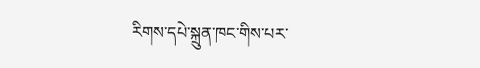རིགས་དཔེ་སྐྲུན་ཁང་གིས་པར་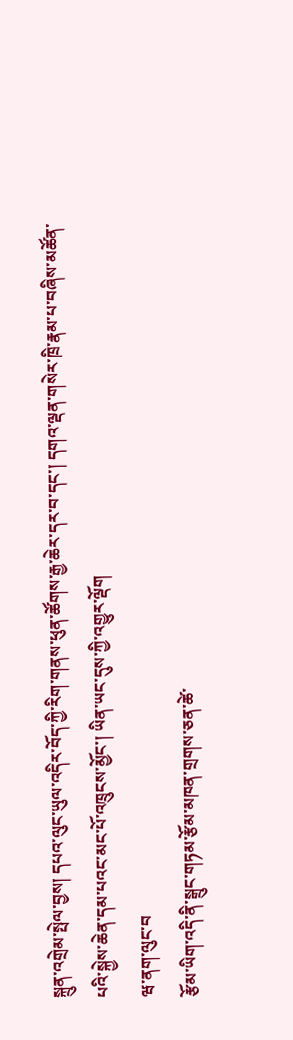སྐྲུན་འགྲེམ་སྤེལ་བྱས། དཔའ་ལུང་ཡུལ་འདིར་བོད་ཀྱི་རིག་གནས་ཕུན་ཚོགས་རྒྱ་ཆེར་དར་བ་དང་། དགའ་ལྡན་གསེར་ཁྲི་རྣམ་པ་བཞིས་མཚོན་པའི་སྐྱེས་ཆེན་དམ་པའང་མང་པོ་འཁྲུངས་མྱོང་། ཡིན་ཡང་དུས་ཀྱི་འགྱུར་ལྡོག
ཝ་ནག་ལུང་བ
རྩོམ་ཡིག་འདི་ནི་སྒྲུང་གཏམ་རྩོམ་མཁན་གྲགས་ཅན་ཚེ་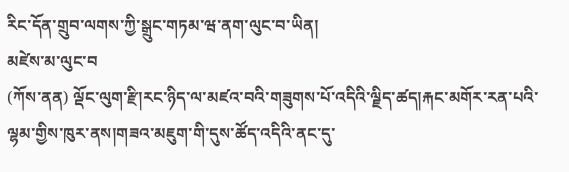རིང་དོན་གྲུབ་ལགས་ཀྱི་སྒྲུང་གཏམ་ཝ་ནག་ལུང་བ་ཡིན།
མཛེས་མ་ལུང་བ
(ཀོས་ནན) ལྡོང་ལུག་རྫི།རང་ཉིད་ལ་མཛའ་བའི་གཟུགས་པོ་འདིའི་ལྗིད་ཚད།རྐང་མགོར་རན་པའི་ལྷམ་གྱིས་ཁུར་ནས།གཟའ་མཇུག་གི་དུས་ཚོད་འདིའི་ནང་དུ་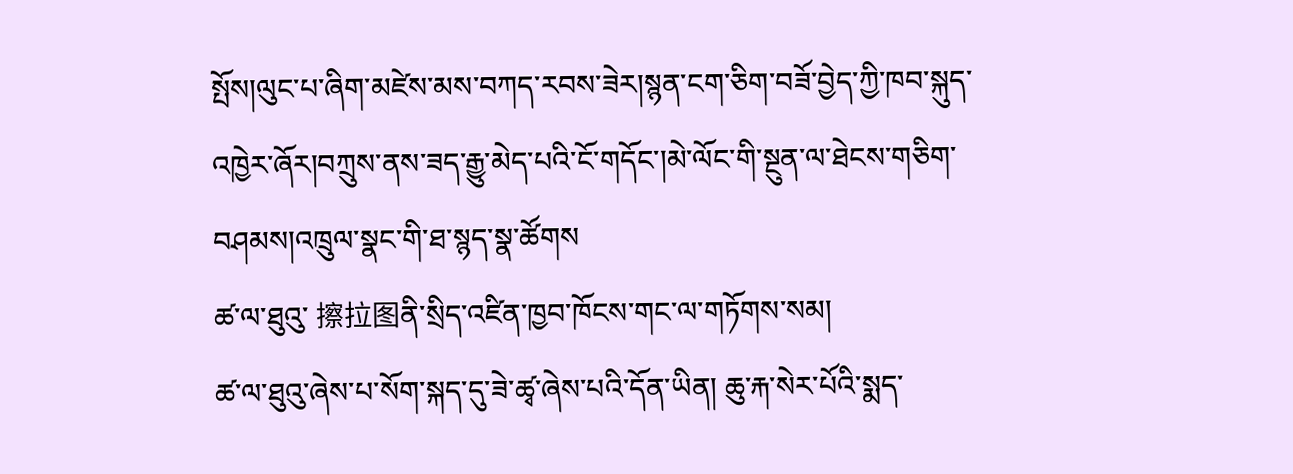སྤོས།ལུང་པ་ཞིག་མཛེས་མས་བཀད་རབས་ཟེར།སྙན་ངག་ཅིག་བཟོ་བྱེད་ཀྱི་ཁབ་སྐུད་འཁྱེར་ཞོར།བཀྲུས་ནས་ཟད་རྒྱུ་མེད་པའི་ངོ་གདོང་།མེ་ལོང་གི་སྔུན་ལ་ཐེངས་གཅིག་བཤམས།འཁྲུལ་སྣང་གི་ཐ་སྙད་སྣ་ཚོགས
ཚ་ལ་ཐུའུ་ 擦拉图ནི་སྲིད་འཛིན་ཁྱབ་ཁོངས་གང་ལ་གཏོགས་སམ།
ཚ་ལ་ཐུའུ་ཞེས་པ་སོག་སྐད་དུ་ཟེ་ཚྭ་ཞེས་པའི་དོན་ཡིན། ཆུ་རྐ་སེར་པོའི་སྨད་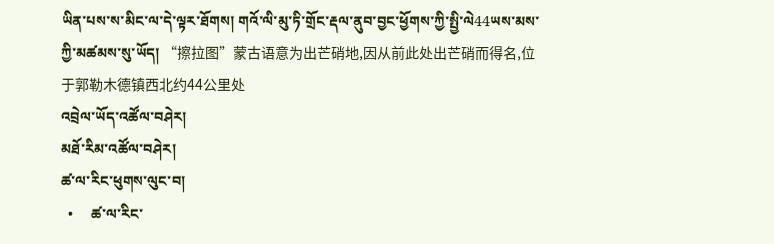ཡིན་པས་ས་མིང་ལ་དེ་ལྟར་ཐོགས། གའོ་ལི་མུ་ཏི་གྲོང་རྡལ་ནུབ་བྱང་ཕྱོགས་ཀྱི་སྤྱི་ལེ44ཡས་མས་ཀྱི་མཚམས་སུ་ཡོད། “擦拉图”蒙古语意为出芒硝地,因从前此处出芒硝而得名,位于郭勒木德镇西北约44公里处
འབྲེལ་ཡོད་འཚོལ་བཤེར།
མཐོ་རིམ་འཚོལ་བཤེར།
ཚ་ལ་རིང་ཕུགས་ལུང་བ།
  •     ཚ་ལ་རིང་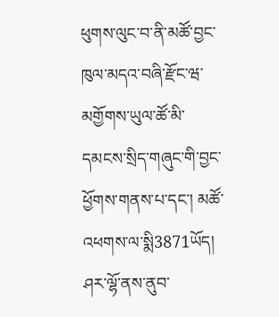ཕུགས་ལུང་བ་ནི་མཚོ་བྱང་ཁུལ་མདའ་བཞི་རྫོང་ཝ་མགྱོགས་ཡུལ་ཚོ་མི་དམངས་སྲིད་གཞུང་གི་བྱང་ཕྱོགས་གནས་པ་དང་། མཚོ་འཕགས་ལ་སྨི3871ཡོད། ཤར་ལྷོ་ནས་ནུབ་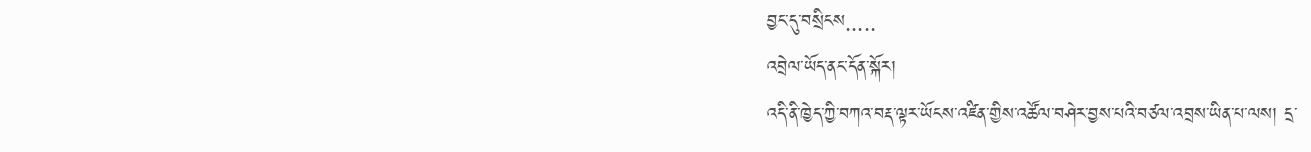བྱང་དུ་བསྲིངས.....
འབྲེལ་ཡོད་ནང་དོན་སྐོར།
འདི་ནི་ཁྱེད་ཀྱི་བཀའ་བརྡ་ལྟར་ཡོངས་འཛིན་གྱིས་འཚོལ་བཤེར་བྱས་པའི་བཙལ་འབྲས་ཡིན་པ་ལས། དྲ་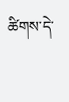ཚིགས་དེ་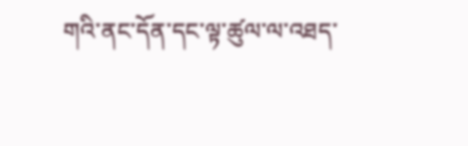གའི་ནང་དོན་དང་ལྟ་ཚུལ་ལ་འཐད་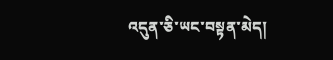འདུན་ཅི་ཡང་བསྟན་མེད།